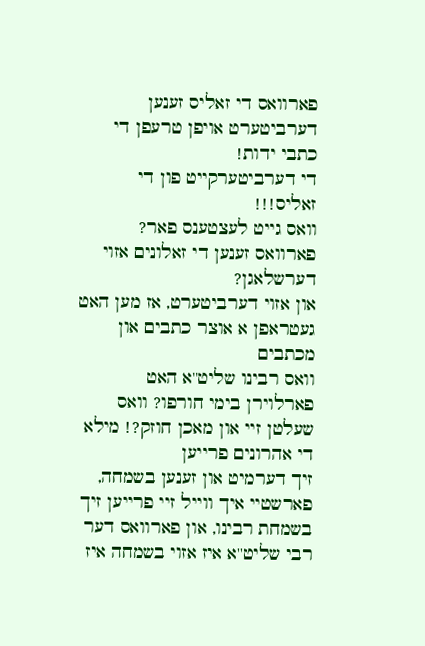פארוואס די זאליס זענען דערביטערט אויפן טרעפן די כתבי ידות!
די דערביטערקייט פון די זאליס!!!
וואס גייט לעצטענס פאר? פארוואס זענען די זאלונים אזוי דערשלאגן?
און אזוי דערביטערט, אז מען האט געטראפן א אוצר כתבים און מכתבים
וואס רבינו שליט''א האט פארלוירן בימי חורפו? וואס שעלטן זיי און מאכן חוזק?! מילא די אהרונים פרייען
זיך דערמיט און זענען בשמחה, פארשטיי איך ווייל זיי פרייען זיך בשמחת רבינו, און פארוואס דער
רבי שליט''א איז אזוי בשמחה איז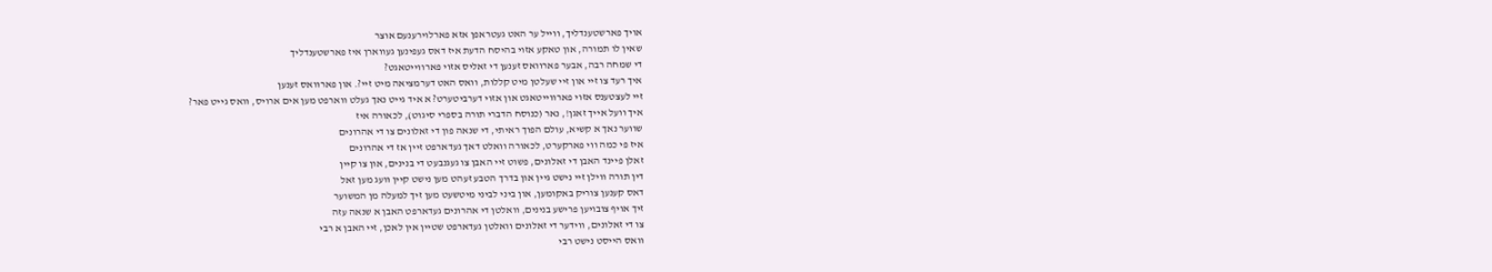אויך פארשטענדליך, ווייל ער האט געטראפן אזא פארלוירענעם אוצר
שאין לו תמורה, און טאקע אזוי בהיסח הדעת איז דאס געפינען געווארן איז פארשטענדליך
די שמחה רבה, אבער פארוואס זענען די זאליס אזוי פארווייטאגט?
איך רעד צו זיי און זיי שעלטן מיט קללות, וואס האט דערמציאה מיט זיי?. און פארוואס זענען
זיי לעצטענס אזוי פארווייטאגט און אזוי דערביטערט? א איד גייט נאך געלט ווארפט מען אים ארויס, וואס גייט פאר?
איך וועל אייך זאגן!, נאר (כנוסח הדברי תורה בספרי סיגוט), לכאורה איז
שווער נאך א קשיא, עולם הפוך ראיתי, די שנאה פון די זאלונים צו די אהרונים
איז פי כמה ווי פארקערט, לכאורה וואלט דאך געדארפט זיין אז די אהרונים
זאלן פיינד האבן די זאלונים, פשוט זיי האבן צו געגנבעט די בנינים, און צו קיין
דין תורה ווילן זיי נישט גיין און בדרך הטבע זעהט מען נישט קיין וועג מען זאל
דאס קענען צוריק באקומען, און ביני לביני מיטשעט מען זיך למעלה מן המשוער
זיך אויף צובויען פרישע בנינים, וואלטן די אהרונים געדארפט האבן א שנאה עזה
צו די זאלונים, ווידער די זאלונים וואלטן געדארפט שטיין אין לאכן, זיי האבן א רבי
וואס הייסט נישט רבי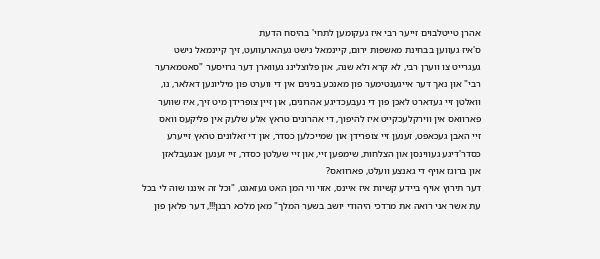אהרן טייטלבוים זייער רבי איז געקומען לתחי' בהיסח הדעת
ס'איז געווען בבחינת מאשפות ירום, קיינמאל נישט געהארעוועט, זיך קיינמאל נישט
געגרייט צו ווערן רבי, לא קרא ולא שנה, און פלוצלינג געווארן דער גרויסער "סאטמארער
רבי" און נאך דער אייגענטימער פון מאנכע בנינים אין די ווערט פון מיליונען דאלאר, נו,
וואלטן זיי געדארט לאכן פון די נעבעכדיגע אהרונים, און זיין צופרידן מיט זיך, איז שווער
פארוואס אין ווירקלעכקייט איז להיפוך, די אהרונים טראץ אלע שלעק אין פליקעס וואס
זיי האבן געכאפט, זענען זיי צופרידן און שמייכלען כסדר, און די זאלונים טראץ זייערע
כסדר'דיגע געווינסן און הצלחות, שימפען זיי, און זיי שעלטן כסדר, זיי זענען אנגעבלאזן
און ברוגז אויף די גאנצע וועלט, פארוואס?
דער תירוץ אויף ביידע קשיות איז איינס, אזוי ווי המן האט געזאגט, "וכל זה איננו שוה לי בכל
עת אשר אני רואה את מרדכי היהודי יושב בשער המלך" מאן מלכא רבנן!!!, דער פלאן פון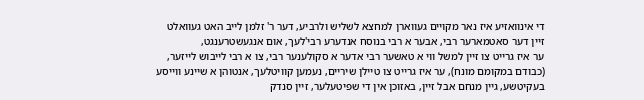די אינוואזיע איז נאר מקויים געווארן למחצא לשליש ולרביע, דער ר' זלמן לייב האט געוואלט
זיין דער סאטמארער רבי, אבער א רבי בנוסח אנדערע רבי'לעך, אום אנגעשטרענגט,
ער איז גרייט צו זיין למשל ווי א טאשער רבי אדער א סקולענער רבי, צו א רבי לייבוש לייזער,
(כבודם במקומם מונח), ער איז גרייט צו טיילן שיריים, נעמען קוויטלעך, אנטוהן א שיינע ווייסע
בעקיטשע, גיין מנחם אבל זיין, באזוכן אין די שפיטעלער, זיין סנדק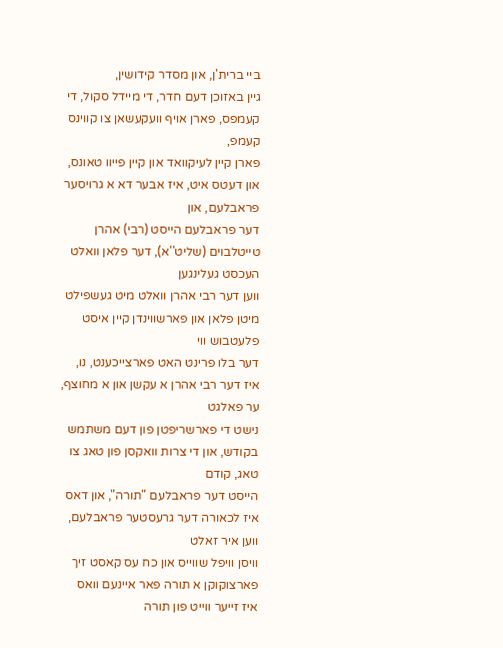ביי ברית'ן, און מסדר קידושין,
גיין באזוכן דעם חדר, די מיידל סקול, די קעמפס, פארן אויף וועקעשאן צו קווינס קעמפ,
פארן קיין לעיקוואד און קיין פייוו טאונס, און דעטס איט, איז אבער דא א גרויסער פראבלעם, און
דער פראבלעם הייסט (רבי) אהרן טייטלבוים (שליט''א), דער פלאן וואלט העכסט געלינגען
ווען דער רבי אהרן וואלט מיט געשפילט מיטן פלאן און פארשווינדן קיין איסט פלעטבוש ווי
דער בלו פרינט האט פארצייכענט, נו, איז דער רבי אהרן א עקשן און א מחוצף, ער פאלגט
נישט די פארשריפטן פון דעם משתמש בקודש, און די צרות וואקסן פון טאג צו טאג, קודם
הייסט דער פראבלעם "תורה", און דאס איז לכאורה דער גרעסטער פראבלעם, ווען איר זאלט
וויסן וויפל שווייס און כח עס קאסט זיך פארצוקוקן א תורה פאר איינעם וואס איז זייער ווייט פון תורה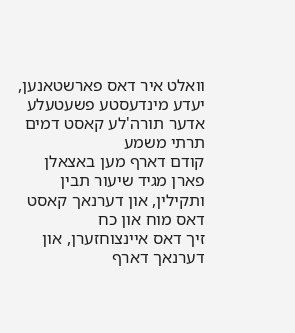וואלט איר דאס פארשטאנען, יעדע מינדעסטע פשעטעלע אדער תורה'לע קאסט דמים תרתי משמע
קודם דארף מען באצאלן פארן מגיד שיעור תבין ותקילין, און דערנאך קאסט דאס מוח און כח
זיך דאס איינצוחזערן, און דערנאך דארף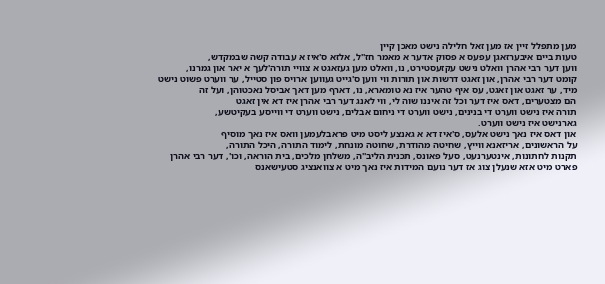מען מתפלל זיין אז מען זאל חלילה נישט מאכן קיין
טעות ביים איבערזאגן עפעס א פסוק אדער א מאמר חז''ל, אלזא ס'איז א עבודה קשה שבמקדש,
ווען דער רבי אהרן וואלט נישט עקזעסטירט, נו, וואלט מען געזאגט א צוויי תורה'לעך א יאר און גמרנו,
קומט דער רבי אהרן, און זאגט דרשות און תורות ווי ווען ס'גייט געווען ארויס פון סטייל, ער ווערט פשוט נישט
מיד, ער זאגט און זאגט, עס איף טהער איז נא טומארא, נו, דארף מען דאך אביסל נאכטוהן, ועל זה
הם מצטערים, דאס איז דער וכל זה איננו שוה לי, ווי לאנג דער רבי אהרן איז דא אין זאגט
תורה איז נישט ווערט די בנינים, נישט ווערט די ניחום אבלים, נישט ווערט די ווייסע בעקיטשע,
גארנישט איז נישט ווערט.
און דאס איז נאך נישט אלעס, ס'איז דא א גאנצע ליסט מיט פראבלעמען וואס איז נאך מוסיף
על הראשונים, אריזאנא ווייץ, שחיטה מהודרת, שחוטה מונחת, לימוד התורה, היכל התורה,
תקנות לחתונות, אינטערנעט, סעל פאונס, תכנית הליב''ה, משלחן מלכים, בית הוראה, וכו', דער רבי אהרן
פארט מיט אזא שנעלן צוג אז דער נועם המידות איז נאך מיט א צוואנציג סטעישאנס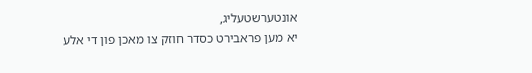אונטערשטעליג,
יא מען פראבירט כסדר חוזק צו מאכן פון די אלע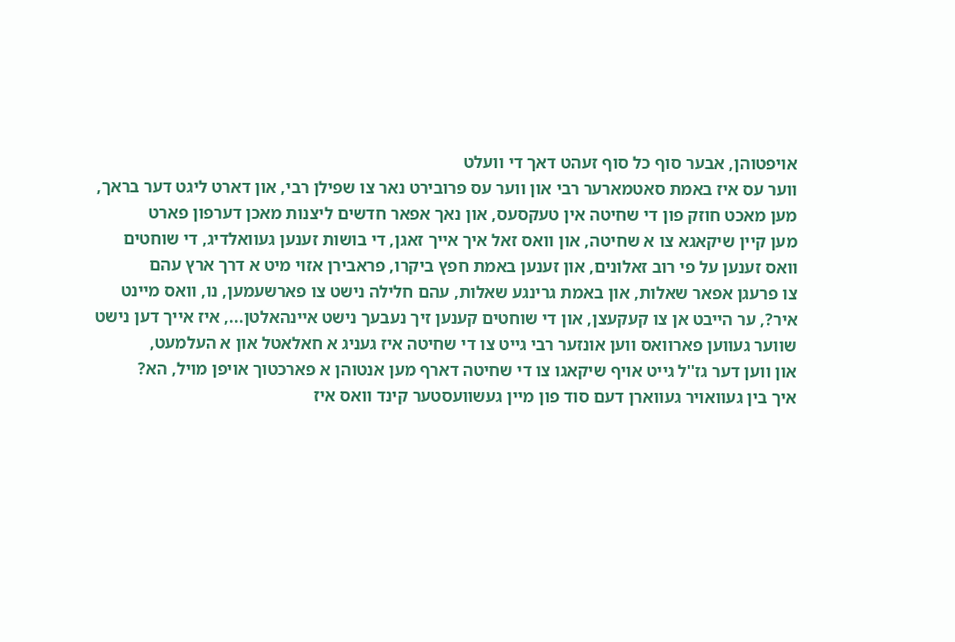אויפטוהן, אבער סוף כל סוף זעהט דאך די וועלט
ווער עס איז באמת סאטמארער רבי און ווער עס פרובירט נאר צו שפילן רבי, און דארט ליגט דער בראך,
מען מאכט חוזק פון די שחיטה אין טעקסעס, און נאך אפאר חדשים ליצנות מאכן דערפון פארט
מען קיין שיקאגא צו א שחיטה, און וואס זאל איך אייך זאגן, די בושות זענען געוואלדיג, די שוחטים
וואס זענען על פי רוב זאלונים, און זענען באמת חפץ ביקרו, פראבירן אזוי מיט א דרך ארץ עהם
צו פרעגן אפאר שאלות, און באמת גרינגע שאלות, עהם חלילה נישט צו פארשעמען, נו, וואס מיינט
איר?, ער הייבט אן צו קעקעצן, און די שוחטים קענען זיך נעבעך נישט איינהאלטן..., איז אייך דען נישט
שווער געווען פארוואס ווען אונזער רבי גייט צו די שחיטה איז געניג א חאלאטל און א העלמעט,
און ווען דער גז''ל גייט אויף שיקאגו צו די שחיטה דארף מען אנטוהן א פארכטוך אויפן מויל, הא?
איך בין געוואויר געווארן דעם סוד פון מיין געשוועסטער קינד וואס איז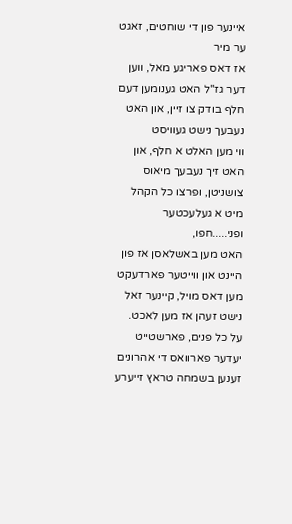איינער פון די שוחטים, זאגט ער מיר
אז דאס פאריגע מאל, ווען דער גז''ל האט גענומען דעם חלף בודק צו זיין, און האט נעבעך נישט געוויסט
ווי מען האלט א חלף, און האט זיך נעבעך מיאוס צושניטן, ופרצו כל הקהל מיט א געלעכטער ופני.....חפו,
האט מען באשלאסן אז פון היינט און ווייטער פארדעקט מען דאס מויל, קיינער זאל נישט זעהן אז מען לאכט.
על כל פנים, פארשטייט יעדער פארוואס די אהרונים זענען בשמחה טראץ זייערע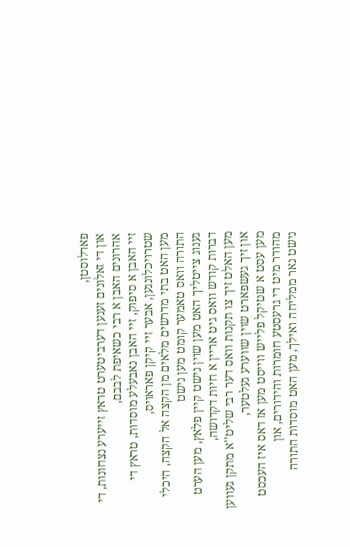פארלוסטן,
און די זאלונים זענען דערביטערט טראץ זייערע נצחונות, די אהרונים האבן א רבי כשאיפת לבבם,
זיי האבן א סיפוק, זיי האבן נאבעלע מוסדות, טראץ די שטרויכלונגען, אבער זיי קיקן פאראויס,
מען האט בתי מדרשים מלאים מן הקצה אל הקצה, היכלי התורה וואס טאמער קומט מען נישט
גענוג צייטליך האט מען שוין נישט קיין פלאץ, מען הערט דברות קודש וואס גיט אריין א חיות דקדושה,
מען האלט זיך צו תקנות וואס דער רבי שליט''א מתקן געווען און זיך געשפארט שוין שווערע געלטער,
מען עסט א שטיקל פלייש ווייסט מען אז דאס איז העכסט מהודר מיט די גרעסטע חומרות והידורים, און
נישט נאר ממליחה ואילך, מען האט מוסדות התורה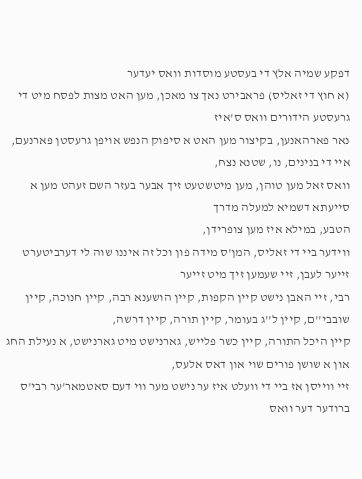דפקע שמיה אלץ די בעסטע מוסדות וואס יעדער
(א חוץ די זאליס) פראבירט נאך צו מאכן, מען האט מצות לפסח מיט די גרעסטע הידורים וואס ס'איז
נאר פארהאנען, בקיצור מען האט א סיפוק הנפש אויפן גרעסטן פארנעם, איי די בנינים, נו, שטנא נצח,
וואס זאל מען טוהן, מען מיטשטעט זיך אבער בעזר השם זעהט מען א סייעתא דשמיא למעלה מדרך
הטבע, במילא איז מען צופרידן,
ווידער ביי די זאליס, המן'ס מידה פון וכל זה איננו שוה לי דערביטערט זייער לעבן, זיי שעמען זיך מיט זייער
רבי, זיי האבן נישט קיין הקפות, קיין הושענא רבה, קיין חנוכה, קיין שובבי''ם, קיין ל''ג בעומר, קיין תורה, קיין דרשה,
קיין היכל התורה, קיין כשר פלייש, גארנישט מיט גארנישט, א נעילת החג און א שושן פורים שוי און דאס אלעס,
זיי ווייסן אז ביי די וועלט איז ער נישט מער ווי דעם סאטמאר'ער רבי'ס ברודער דער וואס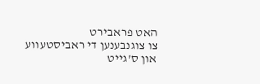האט פראבירט
צו צוגנבענען די ראביסטעווע און ס'גייט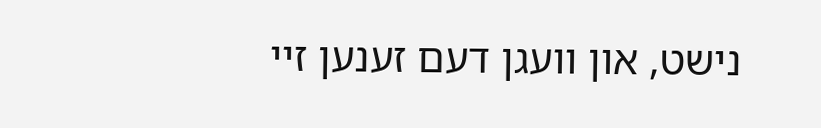נישט, און וועגן דעם זענען זיי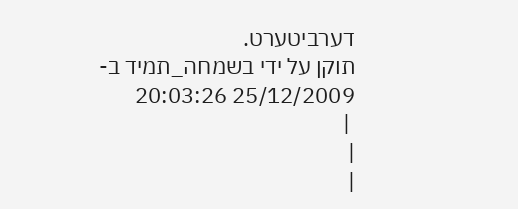דערביטערט.
תוקן על ידי בשמחה_תמיד ב- 25/12/2009 20:03:26
 |
|
|